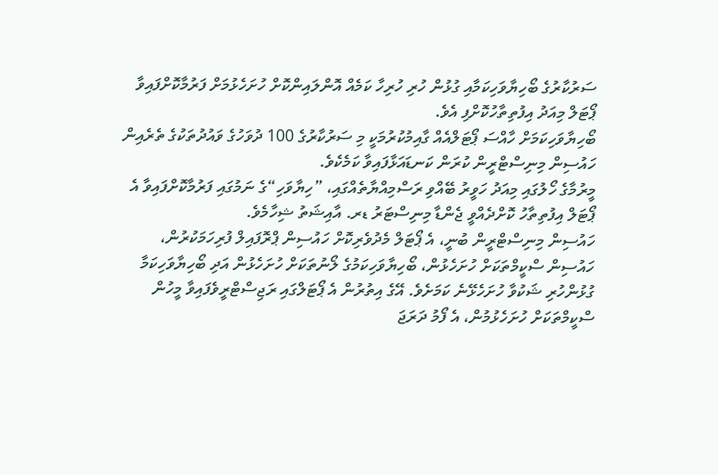ސަރުކާރުގެ ބޯހިޔާވަހިކަމާއި ގުޅުން ހުރި ހުރިހާ ކަމެއް އޮންލައިންކޮށް ހުށަހެޅުމަށް ފަރުމާކޮށްފައިވާ ޕޯޓަލް މިއަދު އިފުތިތާހުކޮށްފި އެވެ.
ބޯހިޔާވަހިކަމަށް ހާއްސަ ޕޯޓަލްއެއް ގާއިމުކުރުމަކީ މި ސަރުކާރުގެ 100 ދުވަހުގެ ވައުދުތަކުގެ ތެރެއިން ހައުސިން މިނިސްޓްރީން ކުރަން ކަނޑައަޅާފައިވާ ކަމެކެވެ.
މީރުމާގެ ހޯލުގައި މިއަދު ހަވީރު ބޭއްވި ރަސްމިއްޔާތެއްގައި، ”ހިޔާވަހި“ގެ ނަމުގައި ފަރުމާކޮށްފައިވާ އެ ޕޯޓަލް އިފުތިތާހު ކޮށްދެއްވީ ޖެންޑާ މިނިސްޓަރު ޑރ. އާއިޝަތު ޝިހާމެވެ.
ހައުސިން މިނިސްޓްރީން ބުނީ، އެ ޕޯޓަލް މެދުވެރިކޮށް ހައުސިން ޕްރޮފައިލް ފުރިހަމަކުރުން، ހައުސިން ސްކީމްތަކަށް ހުށަހެޅުން، ބޯހިޔާވަހިކަމުގެ ލޯނުތަކަށް ހުށަހެޅުން އަދި ބޯހިޔާވަހިކަމާ ގުޅުންހުރި ޝަކުވާ ހުށަހެޅޭނެ ކަމަށެވެ. އޭގެ އިތުރުން އެ ޕޯޓަލްގައި ރަޖިސްޓްރީވެފައިވާ މީހުން ސްކީމްތަކަށް ހުށަހެޅުމުން، އެ ފޯމު ދަރަޖަ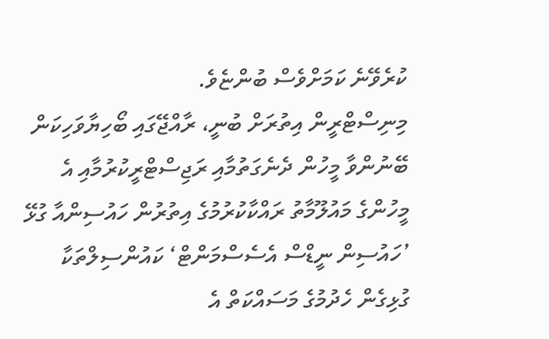ކުރެވޭނެ ކަމަށްވެސް ބުންޏެވެ.
މިނިސްޓްރީން އިތުރަށް ބުނީ، ރާއްޖޭގައި ބޯހިޔާވަހިކަން ބޭނުންވާ މީހުން ދެނެގަތުމާއި ރަޖިސްޓްރީކުރުމާއި އެ މީހުންގެ މައުލޫމާތު ރައްކާކުރުމުގެ އިތުރުން ހައުސިންއާ ގުޅޭ ’ހައުސިން ނީޑްސް އެސެސްމަންޓް‘ ކައުންސިލްތަކާ ގުޅިގެން ހެދުމުގެ މަސައްކަތް އެ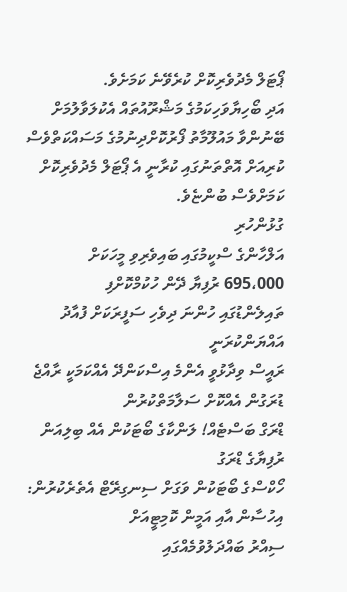ޕޯޓަލް މެދުވެރިކޮށް ކުރެވޭނެ ކަމަށެވެ.
އަދި ބޯހިޔާވަހިކަމުގެ މަޝްރޫއުތައް އެކުލަވާލުމަށް ބޭނުންވާ މައުލޫމާތު ފޯރުކޮށްދިނުމުގެ މަސައްކަތްވެސް ކުރިއަށް އޮތްތަނުގައި ކުރާނީ އެ ޕޯޓަލް މެދުވެރިކޮށް ކަމަށްވެސް ބުންޏެވެ.
ގުޅުންހުރި
އަލްހާންގެ ސްކީމުގައި ބައިވެރިވި މީހަކަށް 695،000 ރުފިޔާ ދޭން ހުކުމްކޮށްފި
ތައިލެންޑުގައި ހުންނަ ދިވެހި ސަފީރަކަށް ފުއާދު އައްޔަންކުރަނީ
ރައީސް ވިދާޅުވީ އެންމެ އިސްކަންދޭ އެއްކަމަކީ ރާއްޖެ ޑުރަގުން އެއްކޮށް ސަލާމަތްކުރުން
ޑްރަގް ބަސްޓެއް! ލަންކާގެ ބޯޓަކުން އެއް ބިލިއަން ރުފިޔާގެ ޑްރަގު
ހޯކްސްގެ ބޯޓަކުން ވަގަށް ސިނގިރޭޓް އެތެރެކުރުން: އިހުސާން އާއި އަމީން ކޮމިޓީއަށް
ސިއްރު ބައްދަލުވުމެއްގައި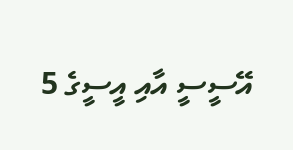އޭސީސީ އާއި އީސީގެ 5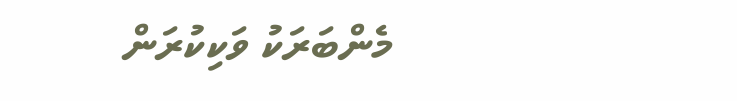މެންބަރަކު ވަކިކުރަން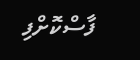ފާސްކޮށްފި